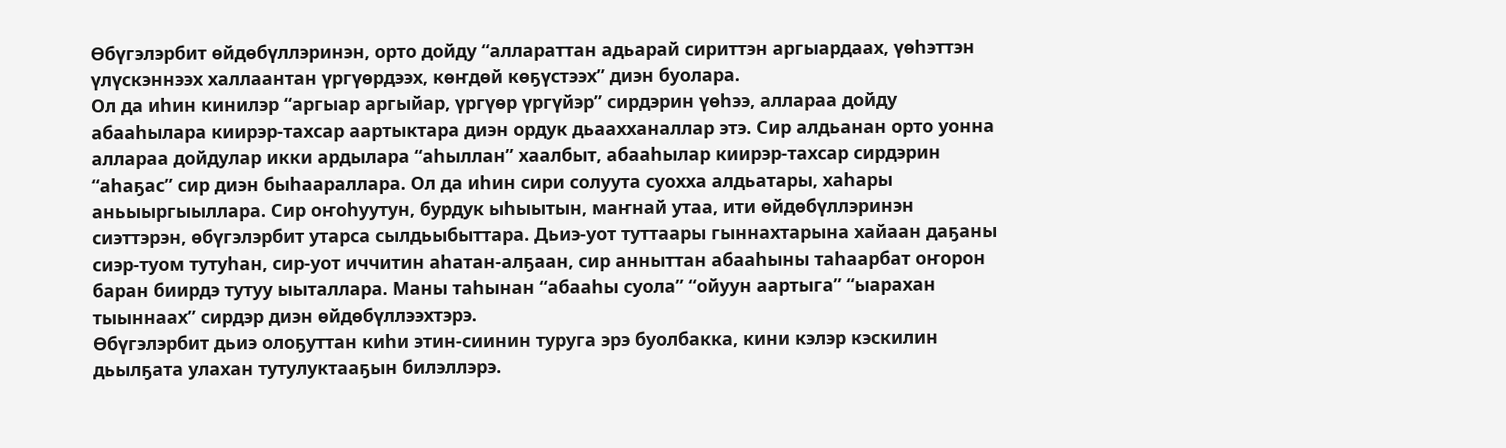Өбүгэлэрбит өйдөбүллэринэн, орто дойду “аллараттан адьарай сириттэн аргыардаах, үөһэттэн үлүскэннээх халлаантан үргүөрдээх, көҥдөй көҕүстээх” диэн буолара.
Ол да иһин кинилэр “аргыар аргыйар, үргүөр үргүйэр” сирдэрин үөһээ, аллараа дойду абааһылара киирэр-тахсар аартыктара диэн ордук дьаахханаллар этэ. Сир алдьанан орто уонна аллараа дойдулар икки ардылара “аһыллан” хаалбыт, абааһылар киирэр-тахсар сирдэрин “аһаҕас” сир диэн быһаараллара. Ол да иһин сири солуута суохха алдьатары, хаһары аньыыргыыллара. Сир оҥоһуутун, бурдук ыһыытын, маҥнай утаа, ити өйдөбүллэринэн сиэттэрэн, өбүгэлэрбит утарса сылдьыбыттара. Дьиэ-уот туттаары гыннахтарына хайаан даҕаны сиэр-туом тутуһан, сир-уот иччитин аһатан-алҕаан, сир анныттан абааһыны таһаарбат оҥорон баран биирдэ тутуу ыыталлара. Маны таһынан “абааһы суола” “ойуун аартыга” “ыарахан тыыннаах” сирдэр диэн өйдөбүллээхтэрэ.
Өбүгэлэрбит дьиэ олоҕуттан киһи этин-сиинин туруга эрэ буолбакка, кини кэлэр кэскилин дьылҕата улахан тутулуктааҕын билэллэрэ.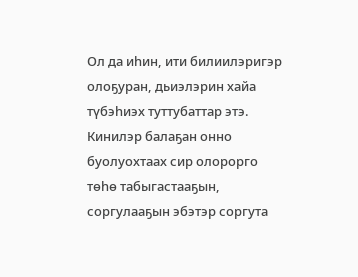Ол да иһин, ити билиилэригэр олоҕуран, дьиэлэрин хайа түбэһиэх туттубаттар этэ. Кинилэр балаҕан онно буолуохтаах сир олорорго төһө табыгастааҕын, соргулааҕын эбэтэр соргута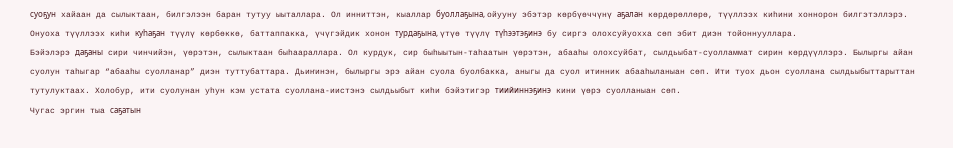суоҕун хайаан да сылыктаан, билгэлээн баран тутуу ыыталлара. Ол инниттэн, кыаллар буоллаҕына, ойууну эбэтэр көрбүөччүнү аҕалан көрдөрөллөрө, түүллээх киһини хоннорон билгэтэллэрэ. Онуоха түүллээх киһи куһаҕан түүлү көрбөккө, баттаппакка, үчүгэйдик хонон турдаҕына, үтүө түүлү түһээтэҕинэ бу сиргэ олохсуйуохха сөп эбит диэн тойоннууллара.
Бэйэлэрэ даҕаны сири чинчийэн, үөрэтэн, сылыктаан быһаараллара. Ол курдук, сир быһыытын-таһаатын үөрэтэн, абааһы олохсуйбат, сылдьыбат-суолламмат сирин көрдүүллэрэ. Былыргы айан суолун таһыгар “абааһы суолланар” диэн туттубаттара. Дьиҥинэн, былыргы эрэ айан суола буолбакка, аныгы да суол итинник абааһыланыан сөп. Ити туох дьон суоллана сылдьыбыттарыттан тутулуктаах. Холобур, ити суолунан уһун кэм устата суоллана-иистэнэ сылдьыбыт киһи бэйэтигэр тиийиннэҕинэ кини үөрэ суолланыан сөп.
Чугас эргин тыа саҕатын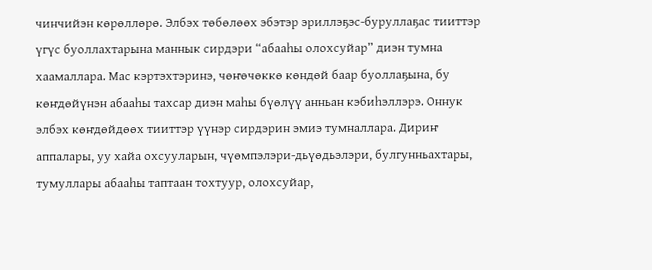чинчийэн көрөллөрө. Элбэх төбөлөөх эбэтэр эриллэҕэс-буруллаҕас тииттэр үгүс буоллахтарына маннык сирдэри “абааһы олохсуйар” диэн тумна хаамаллара. Мас кэртэхтэринэ, чөҥөчөккө көндөй баар буоллаҕына, бу көҥдөйүнэн абааһы тахсар диэн маһы бүөлүү анньан кэбиһэллэрэ. Оннук элбэх көҥдөйдөөх тииттэр үүнэр сирдэрин эмиэ тумналлара. Дириҥ аппалары, уу хайа охсууларын, чүөмпэлэри-дьүөдьэлэри, булгунньахтары, тумуллары абааһы таптаан тохтуур, олохсуйар,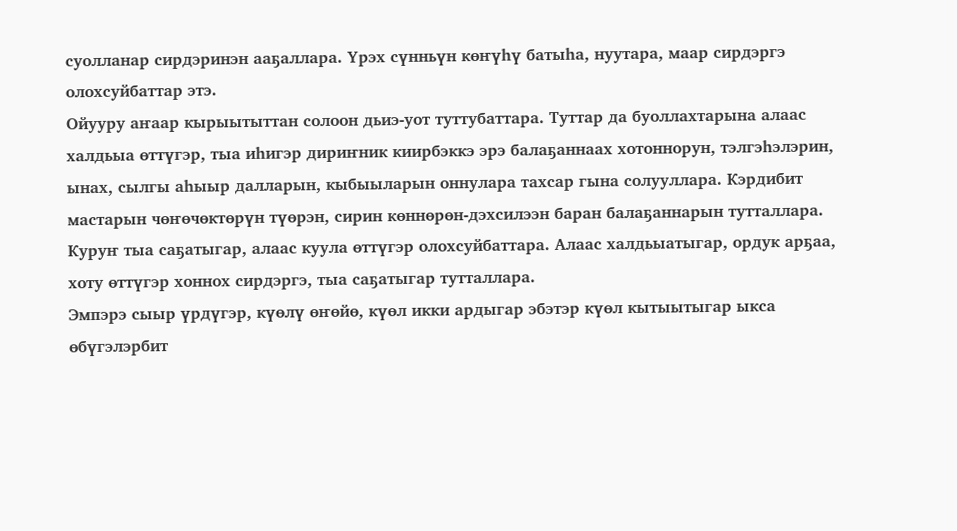суолланар сирдэринэн ааҕаллара. Үрэх сүнньүн көҥүһү батыһа, нуутара, маар сирдэргэ олохсуйбаттар этэ.
Ойууру аҥаар кырыытыттан солоон дьиэ-уот туттубаттара. Туттар да буоллахтарына алаас халдьыа өттүгэр, тыа иһигэр дириҥник киирбэккэ эрэ балаҕаннаах хотоннорун, тэлгэһэлэрин, ынах, сылгы аһыыр далларын, кыбыыларын оннулара тахсар гына солууллара. Кэрдибит мастарын чөҥөчөктөрүн түөрэн, сирин көннөрөн-дэхсилээн баран балаҕаннарын тутталлара. Куруҥ тыа саҕатыгар, алаас куула өттүгэр олохсуйбаттара. Алаас халдьыатыгар, ордук арҕаа, хоту өттүгэр хоннох сирдэргэ, тыа саҕатыгар тутталлара.
Эмпэрэ сыыр үрдүгэр, күөлү өҥөйө, күөл икки ардыгар эбэтэр күөл кытыытыгар ыкса өбүгэлэрбит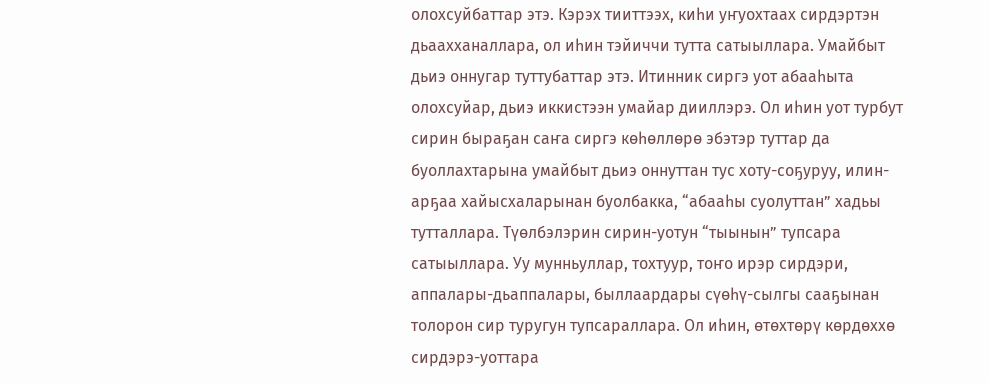олохсуйбаттар этэ. Кэрэх тииттээх, киһи уҥуохтаах сирдэртэн дьаахханаллара, ол иһин тэйиччи тутта сатыыллара. Умайбыт дьиэ оннугар туттубаттар этэ. Итинник сиргэ уот абааһыта олохсуйар, дьиэ иккистээн умайар дииллэрэ. Ол иһин уот турбут сирин быраҕан саҥа сиргэ көһөллөрө эбэтэр туттар да буоллахтарына умайбыт дьиэ оннуттан тус хоту-соҕуруу, илин-арҕаа хайысхаларынан буолбакка, “абааһы суолуттан” хадьы тутталлара. Түөлбэлэрин сирин-уотун “тыынын” тупсара сатыыллара. Уу мунньуллар, тохтуур, тоҥо ирэр сирдэри, аппалары-дьаппалары, быллаардары сүөһү-сылгы сааҕынан толорон сир туругун тупсараллара. Ол иһин, өтөхтөрү көрдөххө сирдэрэ-уоттара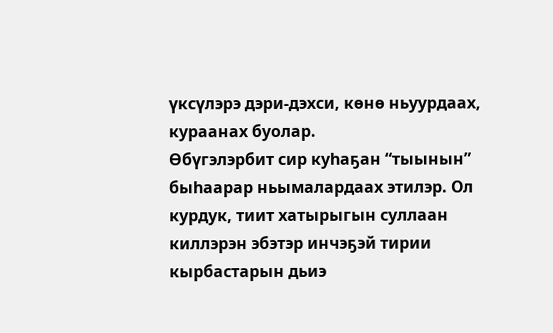үксүлэрэ дэри-дэхси, көнө ньуурдаах, кураанах буолар.
Өбүгэлэрбит сир куһаҕан “тыынын” быһаарар ньымалардаах этилэр. Ол курдук, тиит хатырыгын суллаан киллэрэн эбэтэр инчэҕэй тирии кырбастарын дьиэ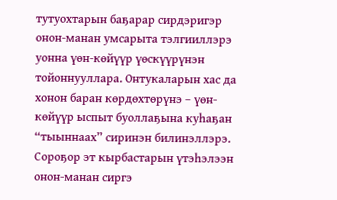тутуохтарын баҕарар сирдэригэр онон-манан умсарыта тэлгииллэрэ уонна үөн-көйүүр үөскүүрүнэн тойоннууллара. Онтукаларын хас да хонон баран көрдөхтөрүнэ – үөн-көйүүр ыспыт буоллаҕына куһаҕан “тыыннаах” сиринэн билинэллэрэ. Сороҕор эт кырбастарын үтэһэлээн онон-манан сиргэ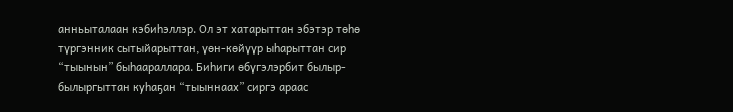анньыталаан кэбиһэллэр. Ол эт хатарыттан эбэтэр төһө түргэнник сытыйарыттан, үөн-көйүүр ыһарыттан сир “тыынын” быһаараллара. Биһиги өбүгэлэрбит былыр-былыргыттан куһаҕан “тыыннаах” сиргэ араас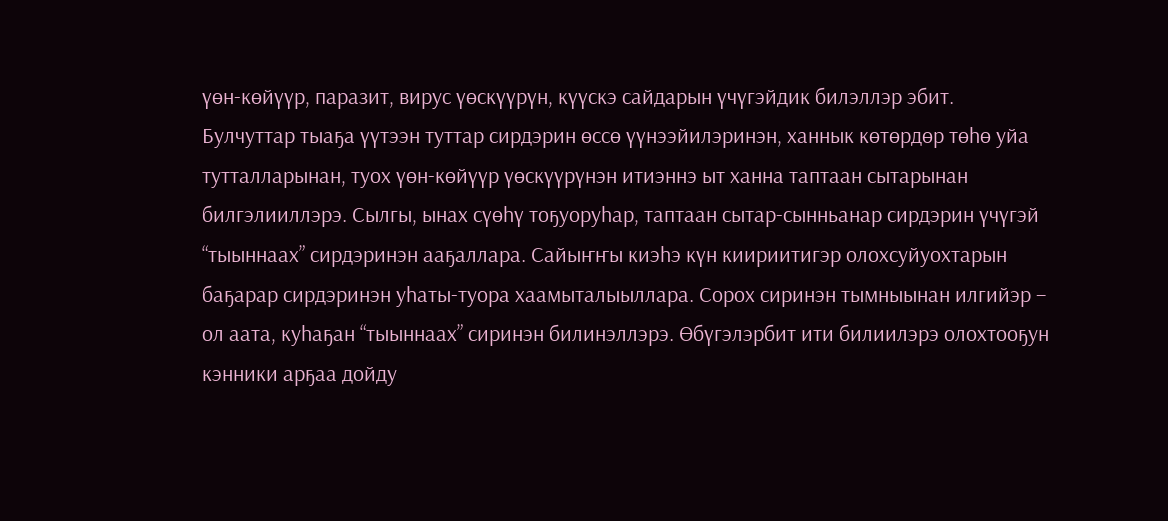үөн-көйүүр, паразит, вирус үөскүүрүн, күүскэ сайдарын үчүгэйдик билэллэр эбит.
Булчуттар тыаҕа үүтээн туттар сирдэрин өссө үүнээйилэринэн, ханнык көтөрдөр төһө уйа тутталларынан, туох үөн-көйүүр үөскүүрүнэн итиэннэ ыт ханна таптаан сытарынан билгэлииллэрэ. Сылгы, ынах сүөһү тоҕуоруһар, таптаан сытар-сынньанар сирдэрин үчүгэй “тыыннаах” сирдэринэн ааҕаллара. Сайыҥҥы киэһэ күн киириитигэр олохсуйуохтарын баҕарар сирдэринэн уһаты-туора хаамыталыыллара. Сорох сиринэн тымныынан илгийэр – ол аата, куһаҕан “тыыннаах” сиринэн билинэллэрэ. Өбүгэлэрбит ити билиилэрэ олохтооҕун кэнники арҕаа дойду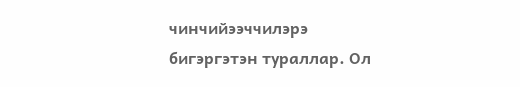чинчийээччилэрэ бигэргэтэн тураллар. Ол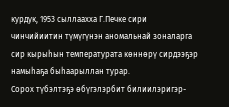курдук, 1953 сыллаахха Г.Печке сири чинчийиитин түмүгүнэн аномальнай зоналарга сир кырыһын температурата көннөрү сирдээҕэр намыһаҕа быһаарыллан турар.
Сорох түбэлтэҕэ өбүгэлэрбит билиилэригэр-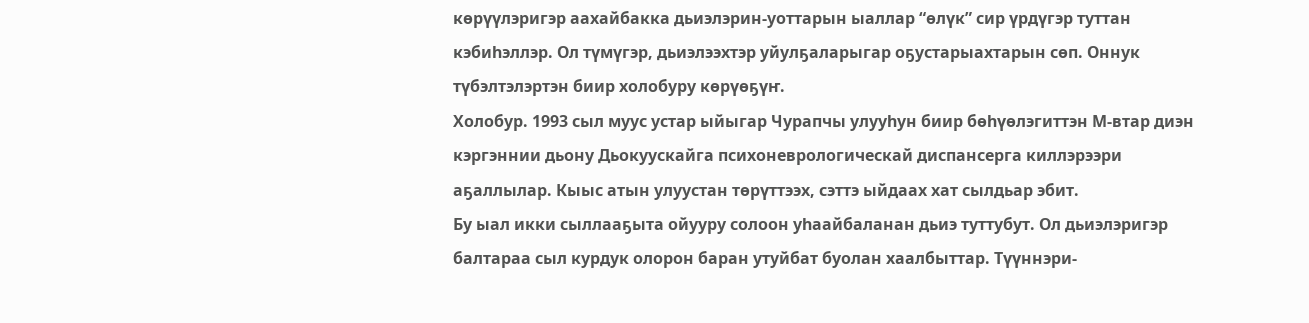көрүүлэригэр аахайбакка дьиэлэрин-уоттарын ыаллар “өлүк” сир үрдүгэр туттан кэбиһэллэр. Ол түмүгэр, дьиэлээхтэр уйулҕаларыгар оҕустарыахтарын сөп. Оннук түбэлтэлэртэн биир холобуру көрүөҕүҥ.
Холобур. 1993 сыл муус устар ыйыгар Чурапчы улууһун биир бөһүөлэгиттэн М-втар диэн кэргэннии дьону Дьокуускайга психоневрологическай диспансерга киллэрээри аҕаллылар. Кыыс атын улуустан төрүттээх, сэттэ ыйдаах хат сылдьар эбит.
Бу ыал икки сыллааҕыта ойууру солоон уһаайбаланан дьиэ туттубут. Ол дьиэлэригэр балтараа сыл курдук олорон баран утуйбат буолан хаалбыттар. Түүннэри-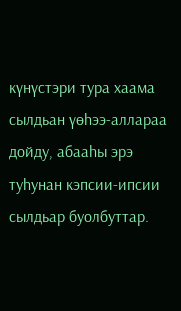күнүстэри тура хаама сылдьан үөһээ-аллараа дойду, абааһы эрэ туһунан кэпсии-ипсии сылдьар буолбуттар.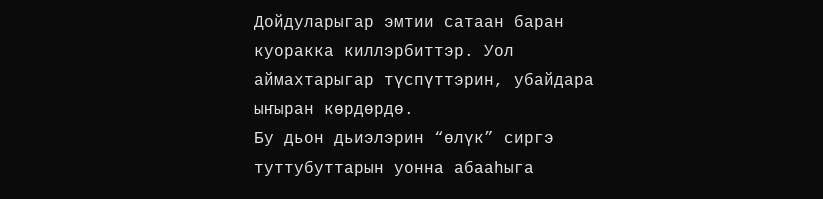Дойдуларыгар эмтии сатаан баран куоракка киллэрбиттэр. Уол аймахтарыгар түспүттэрин, убайдара ыҥыран көрдөрдө.
Бу дьон дьиэлэрин “өлүк” сиргэ туттубуттарын уонна абааһыга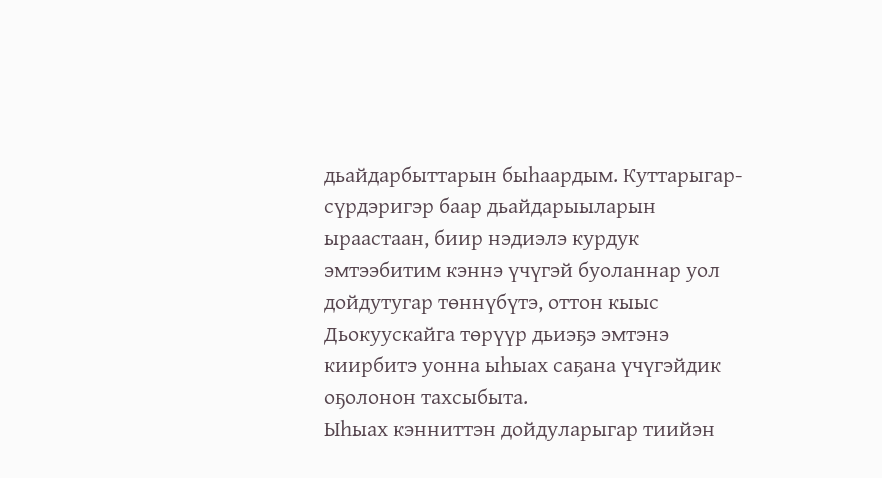дьайдарбыттарын быһаардым. Куттарыгар-сүрдэригэр баар дьайдарыыларын ыраастаан, биир нэдиэлэ курдук эмтээбитим кэннэ үчүгэй буоланнар уол дойдутугар төннүбүтэ, оттон кыыс Дьокуускайга төрүүр дьиэҕэ эмтэнэ киирбитэ уонна ыһыах саҕана үчүгэйдик оҕолонон тахсыбыта.
Ыһыах кэнниттэн дойдуларыгар тиийэн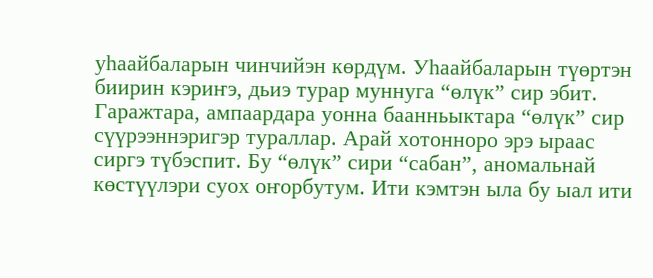уһаайбаларын чинчийэн көрдүм. Уһаайбаларын түөртэн биирин кэриҥэ, дьиэ турар муннуга “өлүк” сир эбит. Гаражтара, ампаардара уонна баанньыктара “өлүк” сир сүүрээннэригэр тураллар. Арай хотонноро эрэ ыраас сиргэ түбэспит. Бу “өлүк” сири “сабан”, аномальнай көстүүлэри суох оҥорбутум. Ити кэмтэн ыла бу ыал ити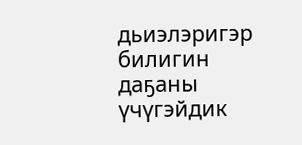дьиэлэригэр билигин даҕаны үчүгэйдик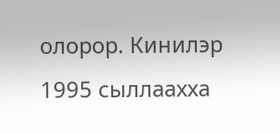олорор. Кинилэр 1995 сыллаахха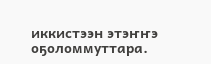иккистээн этэҥҥэ оҕоломмуттара.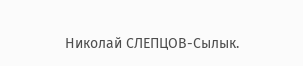Николай СЛЕПЦОВ-Сылык.